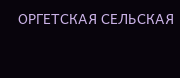ОРГЕТСКАЯ СЕЛЬСКАЯ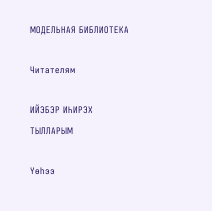МОДЕЛЬНАЯ БИБЛИОТЕКА

Читателям

ИЙЭБЭР ИҺИРЭХ ТЫЛЛАРЫМ

Үөһээ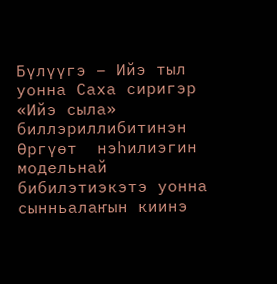Бүлүүгэ – Ийэ тыл уонна Саха сиригэр «Ийэ сыла» биллэриллибитинэн Өргүөт  нэһилиэгин модельнай бибилэтиэкэтэ уонна сынньалаҥын киинэ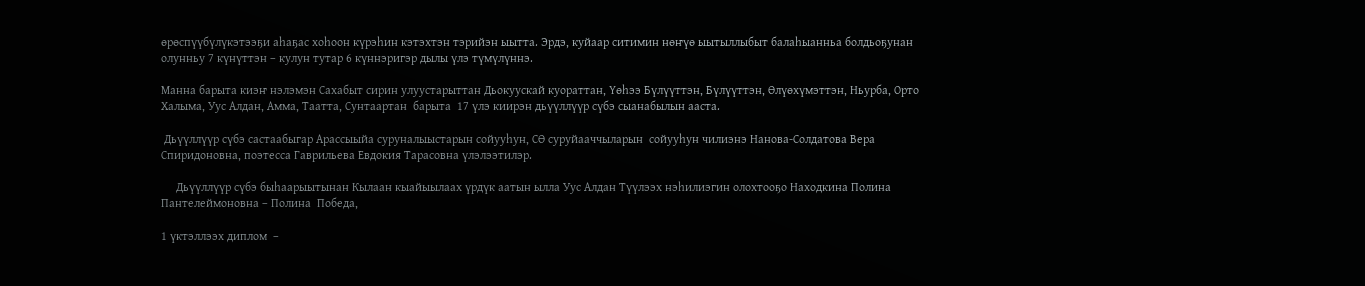өрөспүүбүлүкэтээҕи аһаҕас хоһоон күрэһин кэтэхтэн тэрийэн ыытта. Эрдэ, куйаар ситимин нөҥүө ыытыллыбыт балаһыанньа болдьоҕунан олунньу 7 күнүттэн – кулун тутар 6 күннэригэр дылы үлэ түмүлүннэ.

Манна барыта киэҥ нэлэмэн Сахабыт сирин улуустарыттан Дьокуускай куораттан, Үөһээ Бүлүүттэн, Бүлүүттэн, Өлүөхүмэттэн, Ньурба, Орто Халыма, Уус Алдан, Амма, Таатта, Сунтаартан  барыта  17 үлэ киирэн дьүүллүүр сүбэ сыанабылын ааста.

 Дьүүллүүр сүбэ састаабыгар Арассыыйа суруналыыстарын сойууһун, СӨ суруйааччыларын  сойууһун чилиэнэ Нанова-Солдатова Вера Спиридоновна, поэтесса Гаврильева Евдокия Тарасовна үлэлээтилэр.

     Дьүүллүүр сүбэ быһаарыытынан Кылаан кыайыылаах үрдүк аатын ылла Уус Алдан Түүлээх нэһилиэгин олохтооҕо Находкина Полина Пантелеймоновна – Полина  Победа,

1 үктэллээх диплом  –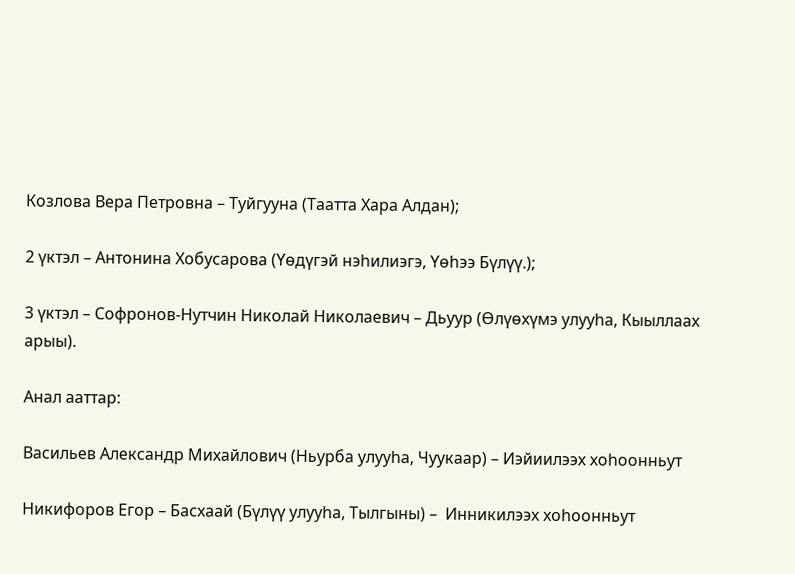Козлова Вера Петровна – Туйгууна (Таатта Хара Алдан);

2 үктэл – Антонина Хобусарова (Үөдүгэй нэһилиэгэ, Үөһээ Бүлүү.);

3 үктэл – Софронов-Нутчин Николай Николаевич – Дьуур (Өлүөхүмэ улууһа, Кыыллаах арыы).

Анал ааттар:

Васильев Александр Михайлович (Ньурба улууһа, Чуукаар) – Иэйиилээх хоһоонньут

Никифоров Егор – Басхаай (Бүлүү улууһа, Тылгыны) –  Инникилээх хоһоонньут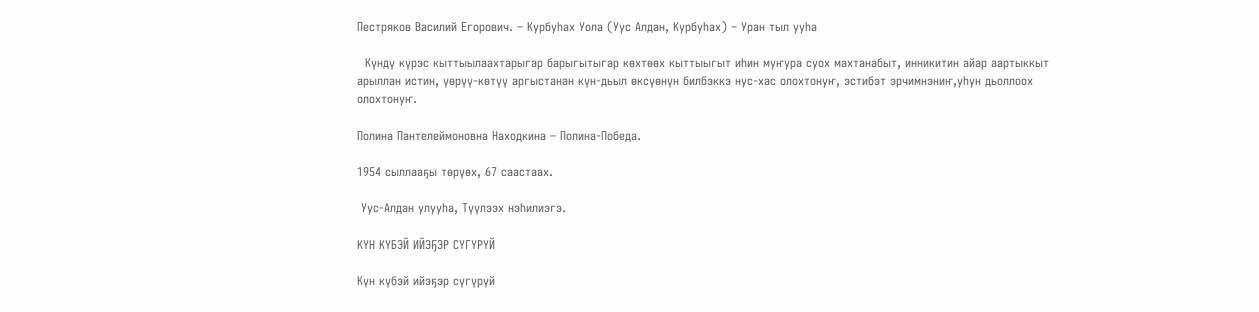Пестряков Василий Егорович. – Курбуһах Уола (Уус Алдан, Курбуһах) – Уран тыл ууһа

  Күндү күрэс кыттыылаахтарыгар барыгытыгар көхтөөх кыттыыгыт иһин муҥура суох махтанабыт, инникитин айар аартыккыт арыллан истин, үөрүү-көтүү аргыстанан күн-дьыл өксүөнүн билбэккэ нус-хас олохтонуҥ, эстибэт эрчимнэниҥ,уһун дьоллоох олохтонуҥ.

Полина Пантелеймоновна Находкина – Полина-Победа.

1954 сыллааҕы төрүөх, 67 саастаах.

 Уус-Алдан улууһа, Түүлээх нэһилиэгэ.

КҮН КҮБЭЙ ИЙЭҔЭР СҮГҮРҮЙ

Күн күбэй ийэҕэр сүгүрүй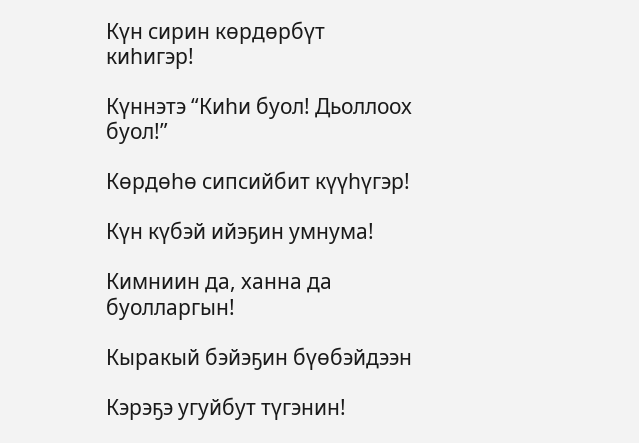Күн сирин көрдөрбүт киһигэр!

Күннэтэ “Киһи буол! Дьоллоох буол!”

Көрдөһө сипсийбит күүһүгэр!

Күн күбэй ийэҕин умнума!

Кимниин да, ханна да буолларгын!

Кыракый бэйэҕин бүөбэйдээн

Кэрэҕэ угуйбут түгэнин!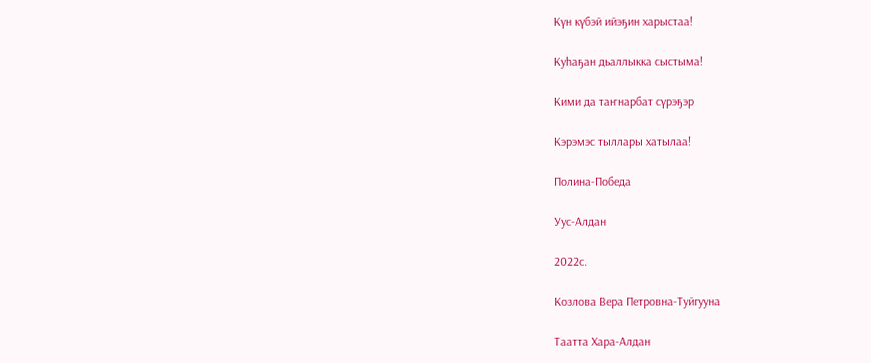Күн күбэй ийэҕин харыстаа!

Куһаҕан дьаллыкка сыстыма!

Кими да таҥнарбат сүрэҕэр

Кэрэмэс тыллары хатылаа!

Полина-Победа

Уус-Алдан

2022с.

Козлова Вера Петровна-Туйгууна

Таатта Хара-Алдан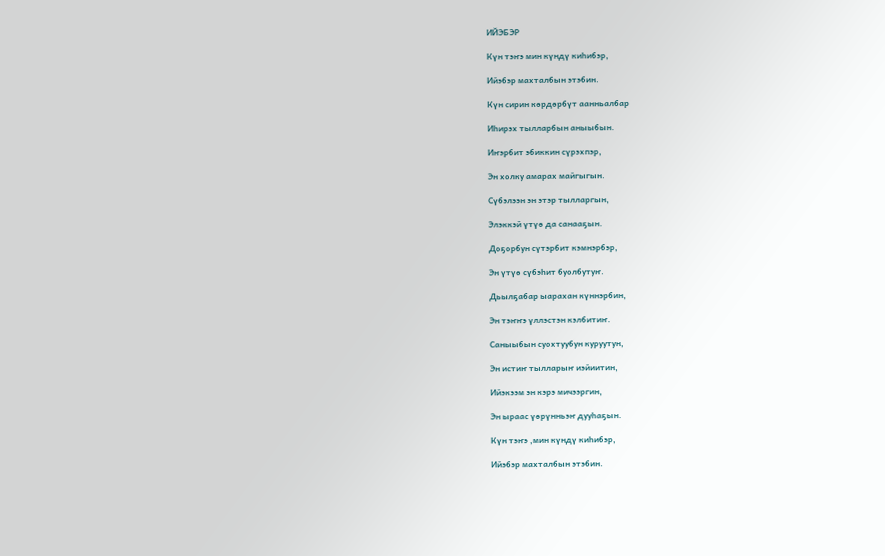ИЙЭБЭР

Күн тэҥэ мин күндү киһибэр,

Ийэбэр махталбын этэбин.

Күн сирин көрдөрбүт аанньалбар

Иһирэх тылларбын аныыбын.

Иҥэрбит эбиккин сүрэхпэр,

Эн холку амарах майгыгын.

Сүбэлээн эн этэр тылларгын,

Элэккэй үтүө да санааҕын.

Доҕорбун сүтэрбит кэмнэрбэр,

Эн үтүө сүбэһит буолбутуҥ.

Дьылҕабар ыарахан күннэрбин,

Эн тэҥҥэ үллэстэн кэлбитиҥ.

Саныыбын суохтуубун куруутун,

Эн истиҥ тылларыҥ иэйиитин,

Ийэкээм эн кэрэ мичээргин,

Эн ыраас үөрүнньэҥ дууһаҕын.

Күн тэҥэ ,мин күндү киһибэр,

Ийэбэр махталбын этэбин.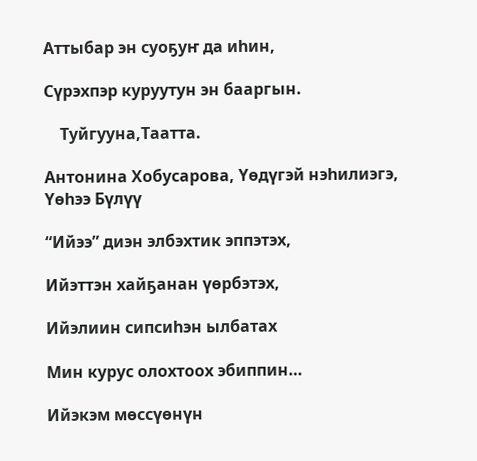Аттыбар эн суоҕуҥ да иһин,

Сүрэхпэр куруутун эн бааргын.

    Туйгууна,Таатта.

Антонина Хобусарова, Үөдүгэй нэһилиэгэ, Үөһээ Бүлүү

“Ийээ” диэн элбэхтик эппэтэх,

Ийэттэн хайҕанан үөрбэтэх,

Ийэлиин сипсиһэн ылбатах

Мин курус олохтоох эбиппин…

Ийэкэм мөссүөнүн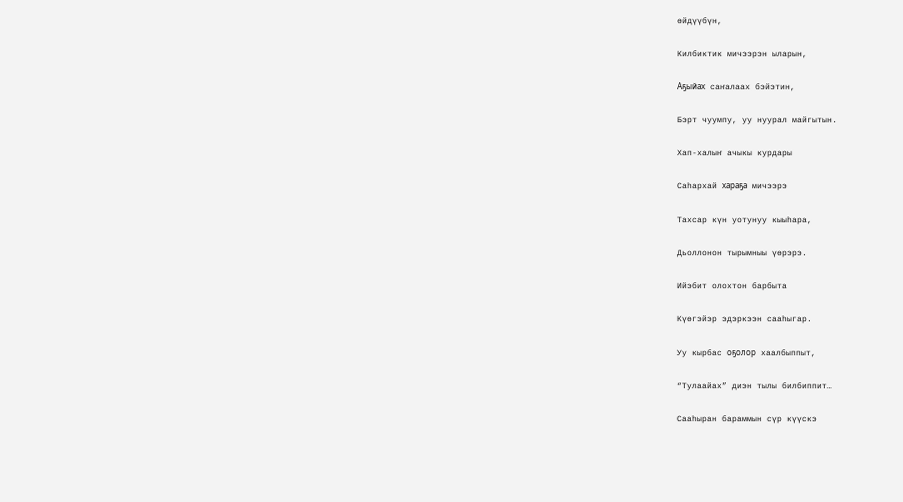өйдүүбүн,

Килбиктик мичээрэн ыларын,

Аҕыйах саҥалаах бэйэтин,

Бэрт чуумпу, уу нуурал майгытын.

Хап-халыҥ ачыкы курдары

Саһархай хараҕа мичээрэ

Тахсар күн уотунуу кыыһара,

Дьоллонон тырымныы үөрэрэ.

Ийэбит олохтон барбыта

Күөгэйэр эдэркээн сааһыгар.

Уу кырбас оҕолор хаалбыппыт,

“Тулаайах” диэн тылы билбиппит…

Сааһыран бараммын сүр күүскэ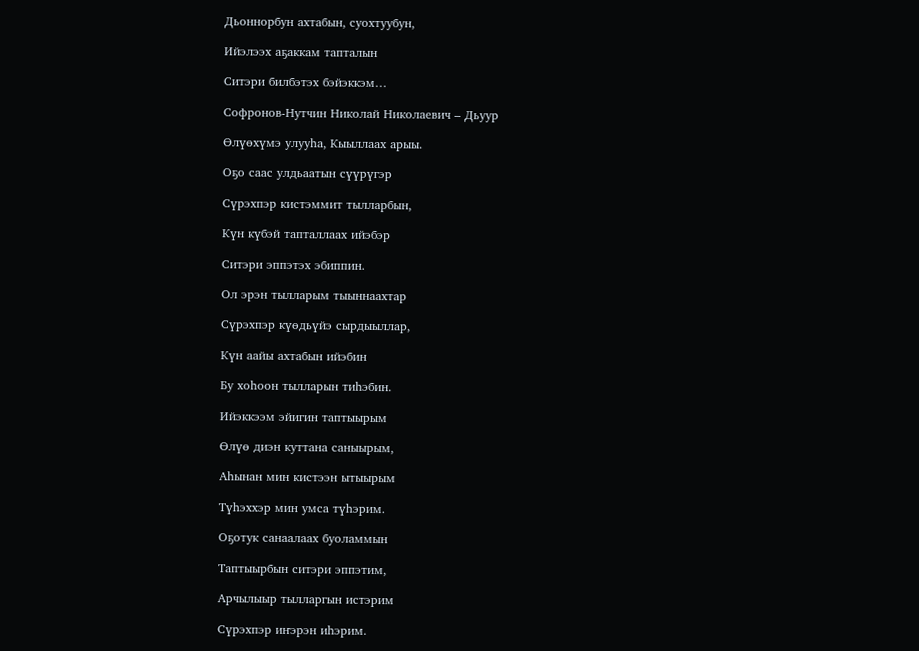Дьоннорбун ахтабын, суохтуубун,

Ийэлээх аҕаккам тапталын

Ситэри билбэтэх бэйэккэм…

Софронов-Нутчин Николай Николаевич – Дьуур

Өлүөхүмэ улууһа, Кыыллаах арыы.

Оҕо саас улдьаатын сүүрүгэр

Сүрэхпэр кистэммит тылларбын,

Күн күбэй тапталлаах ийэбэр

Ситэри эппэтэх эбиппин.

Ол эрэн тылларым тыыннаахтар

Сүрэхпэр күөдьүйэ сырдыыллар,

Күн аайы ахтабын ийэбин

Бу хоһоон тылларын тиһэбин.

Ийэккээм эйигин таптыырым

Өлүө диэн куттана саныырым,

Аһынан мин кистээн ытыырым

Түһэххэр мин умса түһэрим.

Оҕотук санаалаах буоламмын

Таптыырбын ситэри эппэтим,

Арчылыыр тылларгын истэрим

Сүрэхпэр иҥэрэн иһэрим.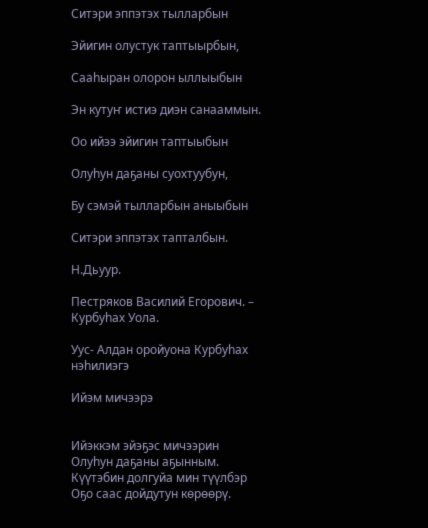Ситэри эппэтэх тылларбын

Эйигин олустук таптыырбын,

Сааһыран олорон ыллыыбын

Эн кутуҥ истиэ диэн санааммын.

Оо ийээ эйигин таптыыбын

Олуһун даҕаны суохтуубун,

Бу сэмэй тылларбын аныыбын

Ситэри эппэтэх тапталбын.

Н.Дьуур.

Пестряков Василий Егорович. – Курбуһах Уола.

Уус- Алдан оройуона Курбуһах  нэһилиэгэ

Ийэм мичээрэ


Ийэккэм эйэҕэс мичээрин
Олуһун даҕаны аҕынным.
Күүтэбин долгуйа мин түүлбэр
Оҕо саас дойдутун көрөөрү.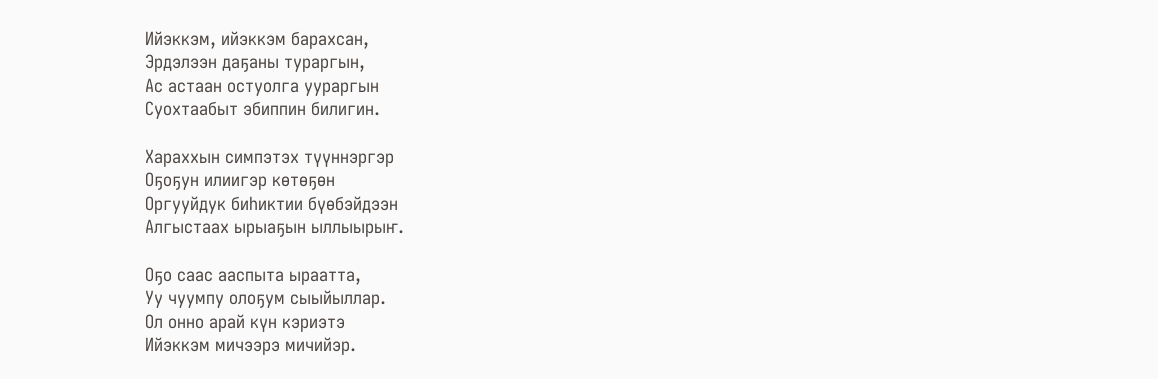Ийэккэм, ийэккэм барахсан,
Эрдэлээн даҕаны тураргын,
Ас астаан остуолга уураргын
Суохтаабыт эбиппин билигин.

Хараххын симпэтэх түүннэргэр
Оҕоҕун илиигэр көтөҕөн
Оргууйдук биһиктии бүөбэйдээн
Алгыстаах ырыаҕын ыллыырыҥ.

Оҕо саас ааспыта ыраатта,
Уу чуумпу олоҕум сыыйыллар.
Ол онно арай күн кэриэтэ
Ийэккэм мичээрэ мичийэр.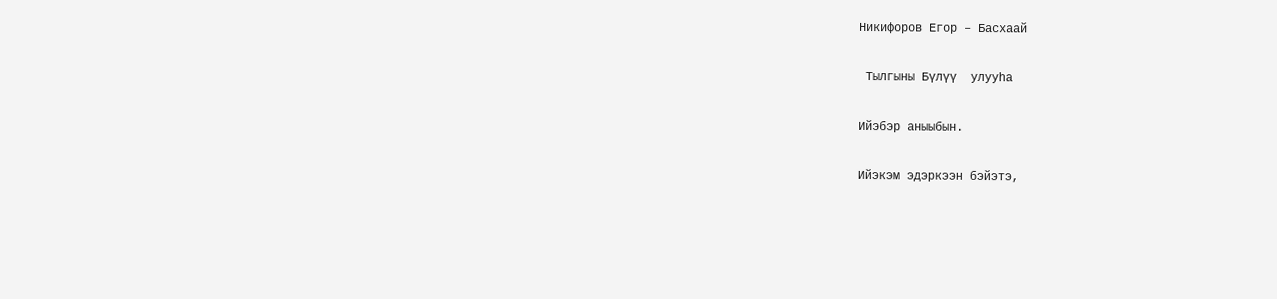Никифоров Егор – Басхаай

 Тылгыны Бүлүү  улууһа

Ийэбэр аныыбын.

Ийэкэм эдэркээн бэйэтэ,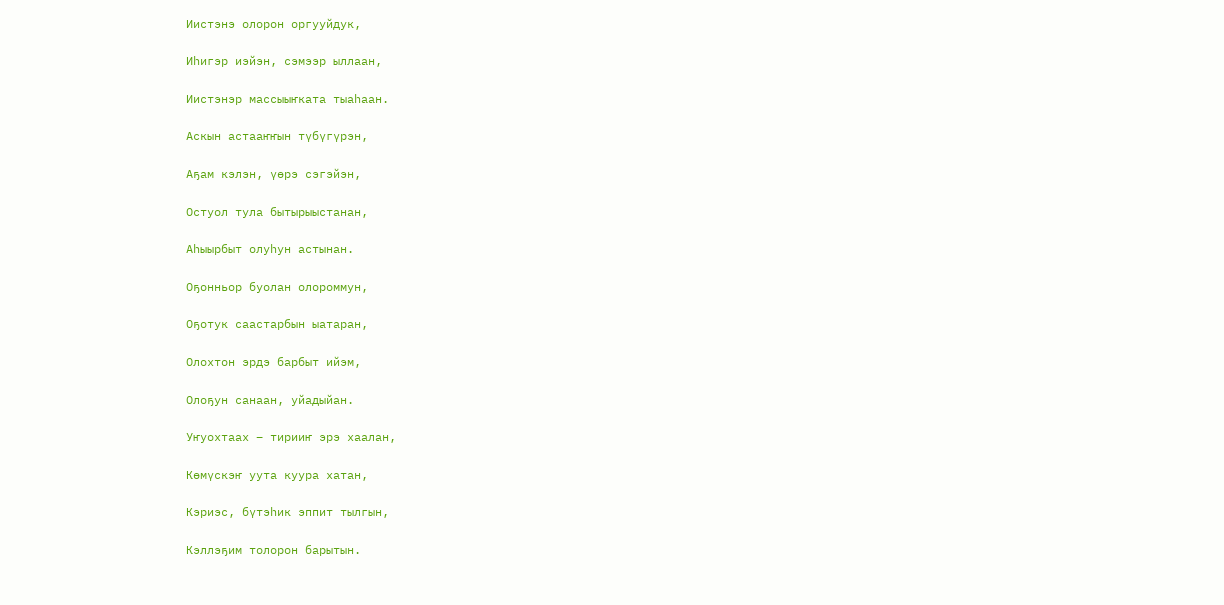Иистэнэ олорон оргууйдук,

Иһигэр иэйэн, сэмээр ыллаан,

Иистэнэр массыыҥката тыаһаан.

Аскын астааҥҥын түбүгүрэн,

Аҕам кэлэн, үөрэ сэгэйэн,

Остуол тула бытырыыстанан,

Аһыырбыт олуһун астынан.

Оҕонньор буолан олороммун,

Оҕотук саастарбын ыатаран,

Олохтон эрдэ барбыт ийэм,

Олоҕун санаан, уйадыйан.

Уҥуохтаах – тирииҥ эрэ хаалан,

Көмүскэҥ уута куура хатан,

Кэриэс, бүтэһик эппит тылгын,

Кэллэҕим толорон барытын.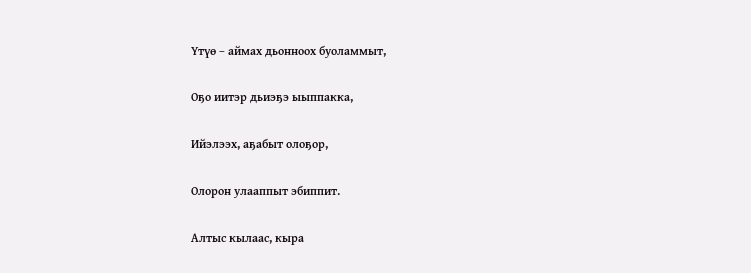Үтүө – аймах дьонноох буоламмыт,

Оҕо иитэр дьиэҕэ ыыппакка,

Ийэлээх, аҕабыт олоҕор,

Олорон улааппыт эбиппит.

Алтыс кылаас, кыра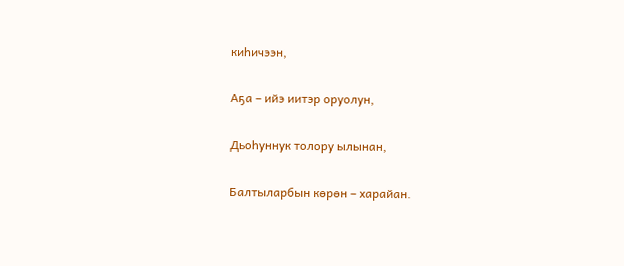киһичээн,

Аҕа – ийэ иитэр оруолун,

Дьоһуннук толору ылынан,

Балтыларбын көрөн – харайан.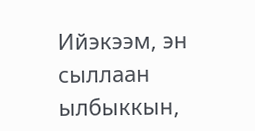Ийэкээм, эн сыллаан ылбыккын,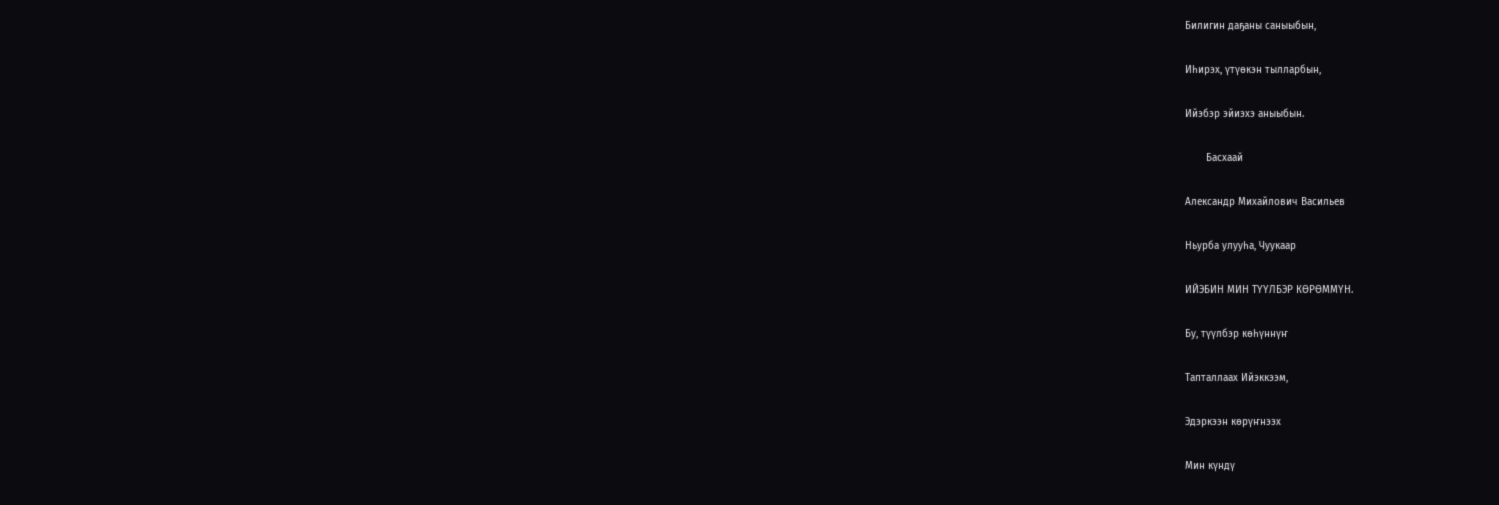Билигин даҕаны саныыбын,

Иһирэх, үтүөкэн тылларбын,

Ийэбэр эйиэхэ аныыбын.

       Басхаай

Александр Михайлович Васильев

Ньурба улууһа, Чуукаар

ИЙЭБИН МИН ТҮҮЛБЭР КӨРӨММҮН.

Бу, түүлбэр көһүннүҥ

Тапталлаах Ийэккээм,

Эдэркээн көрүҥнээх

Мин күндү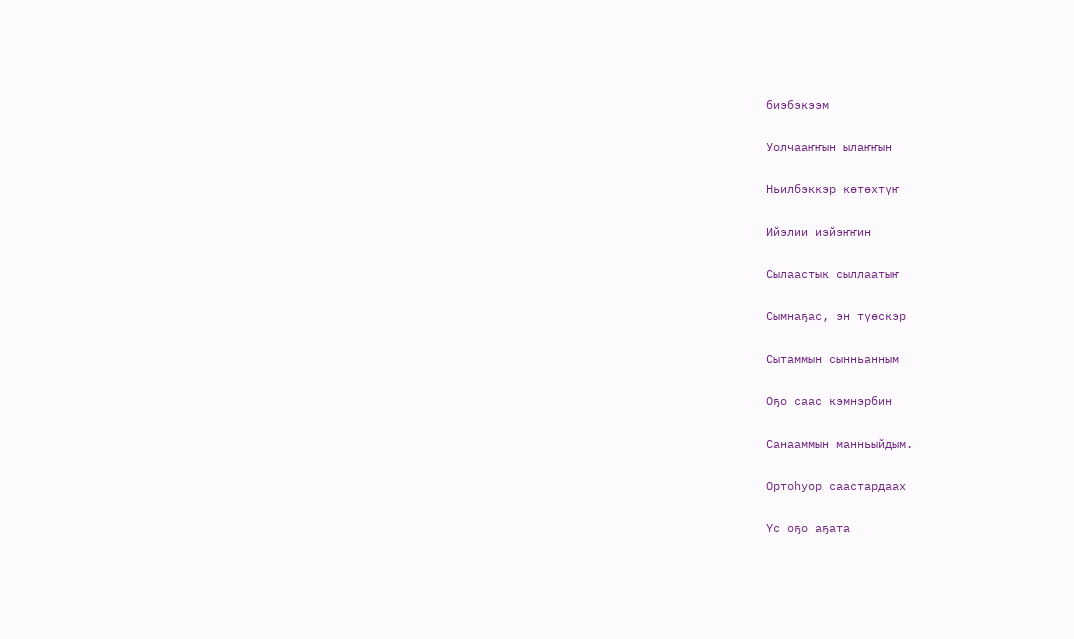биэбэкээм

Уолчааҥҥын ылаҥҥын

Ньилбэккэр көтөхтүҥ

Ийэлии иэйэҥҥин

Сылаастык сыллаатыҥ

Сымнаҕас, эн түөскэр

Сытаммын сынньанным

Оҕо саас кэмнэрбин

Санааммын манньыйдым.

Ортоһуор саастардаах

Үс оҕо аҕата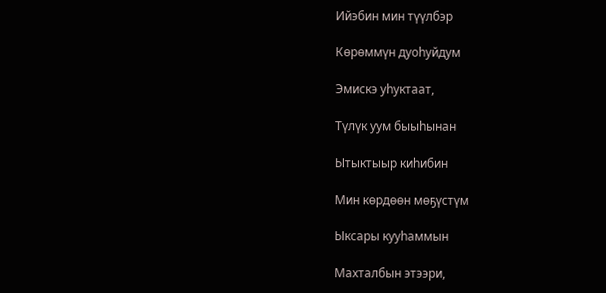Ийэбин мин түүлбэр

Көрөммүн дуоһуйдум

Эмискэ уһуктаат,

Түлүк уум быыһынан

Ытыктыыр киһибин

Мин көрдөөн мөҕүстүм

Ыксары кууһаммын

Махталбын этээри,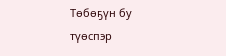Төбөҕүн бу түөспэр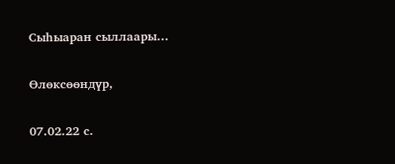Сыһыаран сыллаары…

Өлөксөөндүр,

07.02.22 с.